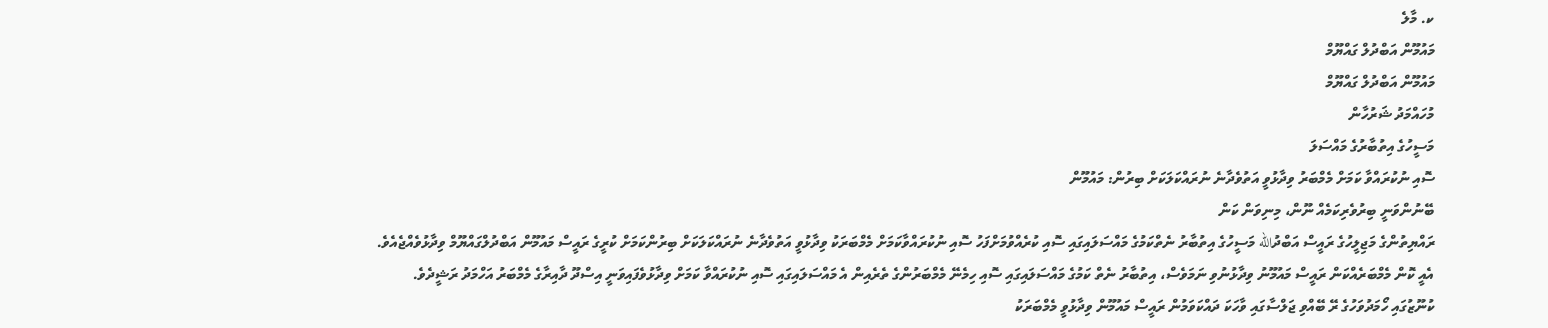ކ. މާލެ
މައުމޫން އަބްދުލް ގައްޔޫމް
މައުމޫން އަބްދުލް ގައްޔޫމް
މުހައްމަދު ޝަރުހާން
މަސީހުގެ އިތުބާރުގެ މައްސަލަ
ސޮއި ނުކުރައްވާ ކަމަށް މެމްބަރު ވިދާޅުވީ އަތުވެދާނެ ނުރައްކަލަކަށް ބިރުން: މައުމޫން
ބޭނުންވަނީ ބިރުވެރިކަމެއް ނޫން، މިނިވަން ކަން
ރައްޔިތުންގެ މަޖިލީހުގެ ރައީސް އަބްދުالله މަސީހުގެ އިތުބާރު ނެތްކަމުގެ މައްސަލައިގައި ސޮއި ކުރެއްވުމަށްފަހު ސޮއި ނުކުރައްވާކަމަށް މެމްބަރަކު ވިދާޅުވީ އަތުވެދާނެ ނުރައްކަލަކަށް ބިރުންކަމަށް ކުރީގެ ރައީސް މައުމޫން އަބްދުލްގައްޔޫމް ވިދާޅުވެއްޖެއެވެ.
އެއީ ކޮން މެމްބަރެއްކަން ރައީސް މައުމޫނު ވިދާޅުނުވި ނަމަވެސް، އިތުބާރު ނެތް ކަމުގެ މައްސަލައިގައި ސޮއި ހިމެނޭ މެމްބަރުންގެ ތެރެއިން އެ މައްސަލައިގައި ސޮއި ނުކުރައްވާ ކަމަށް ވިދާޅުވެފައިވަނީ އިސްދޫ ދާއިރާގެ މެމްބަރު އަހްމަދު ރަޝީދެވެ.
ކުނޫޒުގައި ހޯމަދުވަހުގެ ރޭ ބޭއްވި ޖަލްސާގައި ވާހަކަ ދައްކަވަމުން ރައީސް މައުމޫން ވިދާޅުވީ މެމްބަރަކު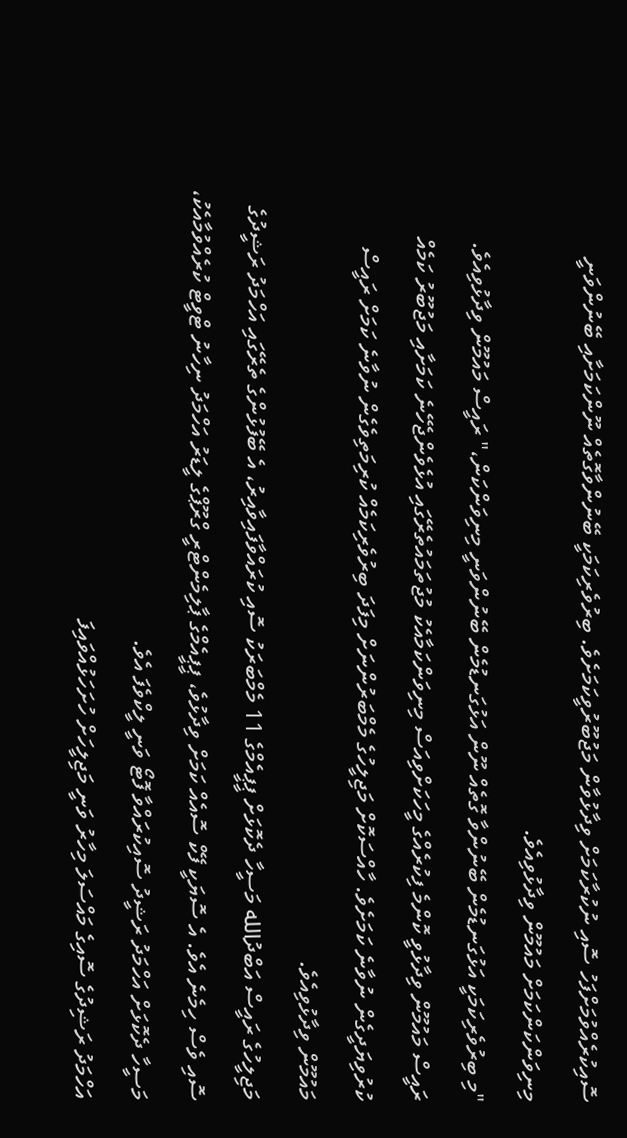ސޮއިކުރެއްވުމަށްފަހު ސޮއި ނުކުރާކަމަށް ވިދާޅުވާން މަޖުބޫރުވީކަމަށެވެ. ބިރުވެރިކަމަކީ ބޭނުންވާގޮތެއް ނޫންކަމަށާއި ބޭނުންވަނީ މިނިވަންކަންކަމަށް މައުމޫން ވިދާޅުވިއެވެ.
"މި ބިރުވެރިކަމަކީ އަޅުގަނޑުމެން ބޭނުންވާ ގޮތެއް ނޫން އަޅުގަނޑުމެން ބޭނުންވަނީ މިނިވަންކަން،" ރައީސް މައުމޫން ވިދާޅުވިއެވެ.
ރައީސް މައުމޫން ވިދާޅުވީ ކޮންމެ ފިކުރެއްގެ މީހަކަށްވިއަސް މިނިވަންކަމާއެކު މުޖުތަމައުތެރޭގައި އުޅެވެންޖެހޭނެ ކަމަށާއި މަޖުބޫރު ކަމެއް ކުރުވިޔަދީގެން ނުވާނެ ކަމަށެވެ. ހާއްސަކޮށް މަޖިލީހުގެ މެމްބަރުންނަށް މިފަދަ ބިރުވެރިކަމެއް ކުރިމަތިވެގެން ނުވާނެ ކަމަށް ރައީސް މައުމޫން ވިދާޅުވިއެވެ.
މަޖިލީހުގެ ރައީސް އަބްދުالله މަސީހާ ދެކޮޅަށް ޕީޕީއެމްގެ 11 މެމްބަރަކު ސޮއި ކުރައްވާފައިވާއިރު، އެ ބޭފުޅުންގެ ތެރޭގައި އަހްމަދު ރަޝީދުގެ ސޮއި ވެސް ހިމެނެ އެވެ. އެ ސޮޔަކީ ފޭކް ސޮއެއް ކަމަށް ވިދާޅުވެ، ޕީޕީއެމްގެ ޕާލިމެންޓްރީ ގްރޫޕްގެ ލީޑަރު އަހްމަދު ނިހާނު ޓްވީޓް ކުރެއްވުމާއެކު، މަސީހާ ދެކޮޅަށް އަހްމަދު ރަޝީދު ސޮއިކުރައްވާ ފޮޓޯ ވަނީ ލީކްވެފަ އެވެ.
އަހްމަދު ރަޝިދުގެ ސޮއިގެ މައްސަލަ މިހާރު ވަނީ މަޖިލީހަށް ހުށަހަޅުއްވައިފަ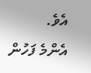އެވެ.
އެންމެ ފަހުން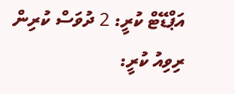އަޕްޑޭޓް ކުރީ: 2 ދުވަސް ކުރިން
ރިވިއު ކުރީ: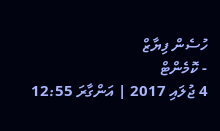ހުސެން ފިޔާޒް
- ކޮމެންޓް
4 ޖުލައި 2017 | އަންގާރަ 12:55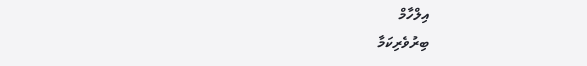އިލްހާމް
ބިރުވެރިކަމާ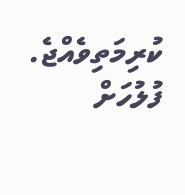ކުރިމަތިވެއްޖެ. ފުލުހަށް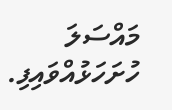މައްސަލަ ހުށަހަޅުއްވައިފި.